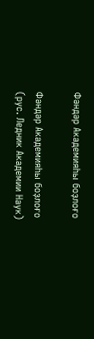Фәндәр Академияһы боҙлоғо

Фәндәр Академияһы боҙлоғо (рус. Ледник Академии Наук)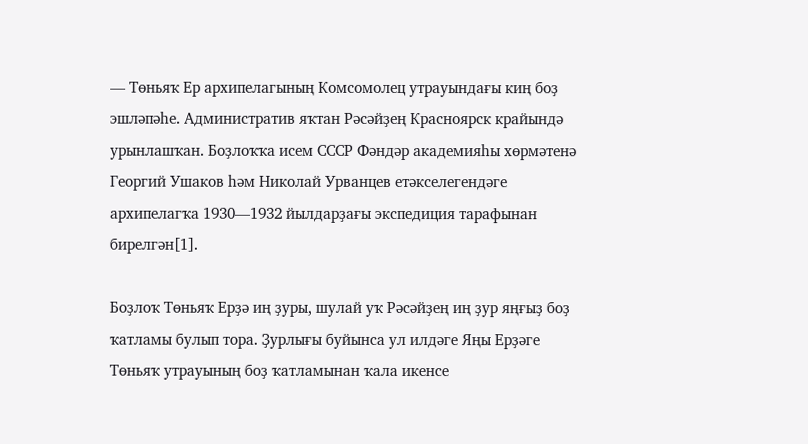— Төньяҡ Ер архипелагының Комсомолец утрауындағы киң боҙ эшләпәһе. Административ яҡтан Рәсәйҙең Красноярск крайындә урынлашҡан. Боҙлоҡҡа исем СССР Фәндәр академияһы хөрмәтенә Георгий Ушаков һәм Николай Урванцев етәкселегендәге архипелагҡа 1930—1932 йылдарҙағы экспедиция тарафынан бирелгән[1].

Боҙлоҡ Төньяҡ Ерҙә иң ҙуры, шулай уҡ Рәсәйҙең иң ҙур яңғыҙ боҙ ҡатламы булып тора. Ҙурлығы буйынса ул илдәге Яңы Ерҙәге Төньяҡ утрауының боҙ ҡатламынан ҡала икенсе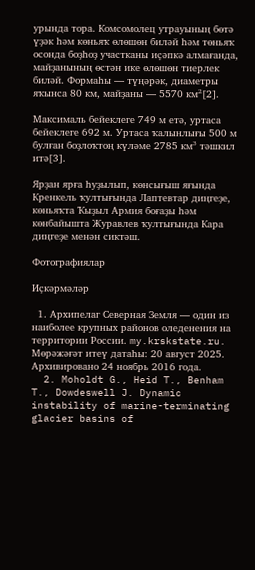урында тора. Комсомолец утрауының бөтә үҙәк һәм көньяҡ өлөшөн биләй һәм төньяҡ осонда боҙһоҙ участканы иҫәпкә алмағанда, майҙанының өстән ике өлөшөн тиерлек биләй. Формаһы — түңәрәк, диаметры яҡынса 80 км, майҙаны — 5570 км²[2].

Максималь бейеклеге 749 м етә, уртаса бейеклеге 692 м. Уртаса ҡалынлығы 500 м булған боҙлоҡтоң күләме 2785 км³ тәшкил итә[3].

Ярҙан ярға һуҙылып, көнсығыш яғында Кренкель ҡултығында Лаптевтар диңгеҙе, көньяҡта Ҡыҙыл Армия боғаҙы һәм көнбайышта Журавлев ҡултығында Кара диңгеҙе менән сиктәш.

Фотографиялар

Иҫкәрмәләр

  1. Архипелаг Северная Земля — один из наиболее крупных районов оледенения на территории России. my.krskstate.ru. Мөрәжәғәт итеү датаһы: 20 август 2025. Архивировано 24 ноябрь 2016 года.
  2. Moholdt G., Heid T., Benham T., Dowdeswell J. Dynamic instability of marine-terminating glacier basins of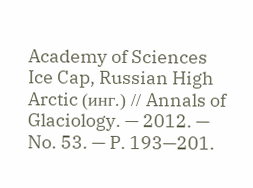Academy of Sciences Ice Cap, Russian High Arctic (инг.) // Annals of Glaciology. — 2012. — No. 53. — P. 193—201.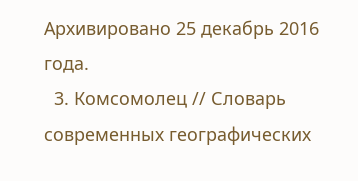Архивировано 25 декабрь 2016 года.
  3. Комсомолец // Словарь современных географических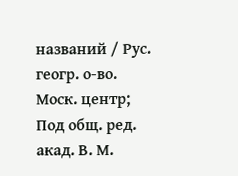названий / Рус. геогр. о-во. Моск. центр; Под общ. ред. акад. В. М.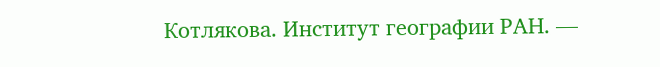Котлякова. Институт географии РАН. —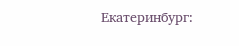Екатеринбург: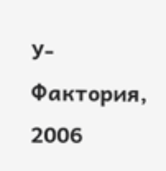У-Фактория, 2006